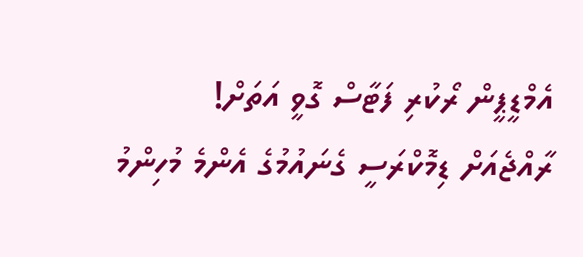އެމްޑީޕީން ރޯކުރި ފަޓާސް ގޮވީ އަތަށް!
ރާއްޖެއަށް ޑިމޮކްރަސީ ގެނައުމުގެ އެންމެ މުހިންމު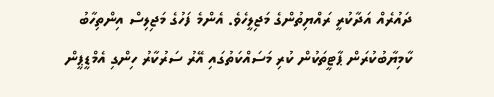ދައުރެއް އަދާކުރީ ރައްޔިތުންގެ މަޖިލީހެވެ. އެންމެ ފަހުގެ މަޖިލިސް އިންތިހާބު ކާމިޔާބުކުރަން ޕާޓީތަކުން ކުރި މަސައްކަތުގައި އޭރު ސަރުކާރު ހިންގި އެމްޑީޕީން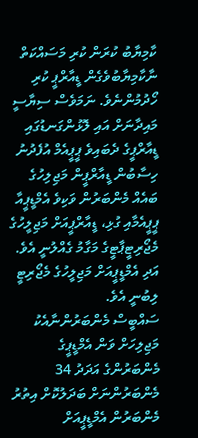ކާމިޔާބު ކުރަން ކުރި މަސައްކަތް ނާކާމިޔާބުވެގެން ޑީއާރްޕީ ކުރި ހޯދުމުންނެވެ. ނަމަވެސް ސިޔާސީ މައިދާނަށް އައި ލޮޅުންގަނޑުގައި ޑީއާރްޕީގެ ދެބައިވެ ޕީޕީއެމް އުފެދުނު ހިސާބުން ޑީއާރްޕީން މަޖިލިހުގެ ބައެއް މެންބަރުން ވަކިވެ އެމްޑީޕީއާ ޕީޕީއެމާއި ގުޅި، ޑީއާރްޕީއަށް މަޖިލީހުގެ މެޖޯރިޓީޕާޓީގެ މަގާމު ގެއްލުނީ އެވެ. އަދި އެމްޑީޕީއަށް މަޖިލީހުގެ މެޖޯރިޓީ ލިބުނީ އެވެ.
ސައްބީސް މެންބަރުންނާއެކު މަޖިލިހަށް ވަން އެމްޑީޕީގެ މެންބަރުންގެ އަދަދު 34 މެންބަރުންނަށް ބަދަލުކޮށް އިތުރު މެންބަރުން އެމްޑީޕީއަށް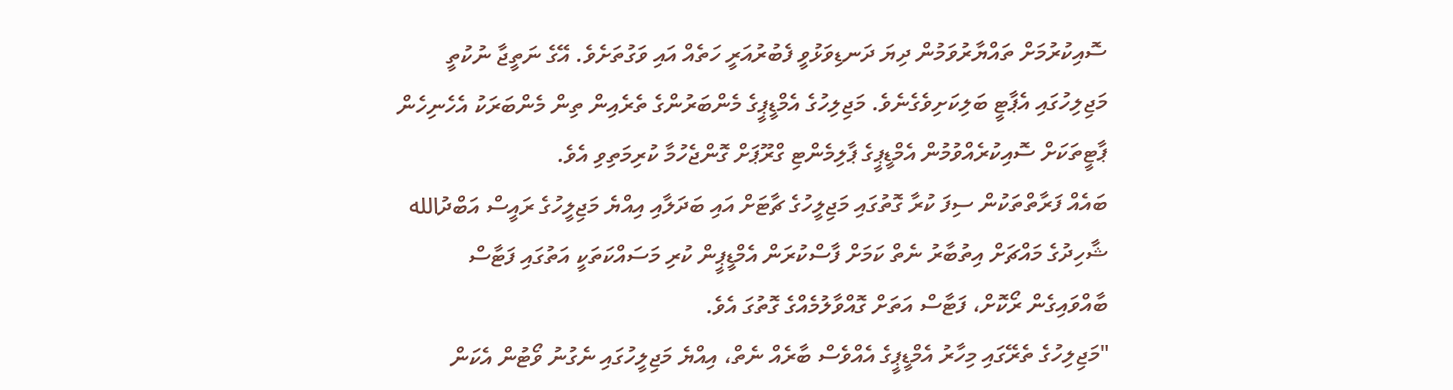ސޮއިކުރުމަށް ތައްޔާރުވަމުން ދިޔަ ދަނޑިވަޅުވީ ފެބުރުއަރީ ހަތެއް އައި ވަގުތަށެވެ. އޭގެ ނަތީޖާ ނުކުތީ މަޖިލިހުގައި އެޕާޓީ ބަލިކަށިވެގެނެވެ. މަޖިލިހުގެ އެމްޑީޕީގެ މެންބަރުންގެ ތެރެއިން ތިން މެންބަރަކު އެހެނިހެން ޕާޓީތަކަށް ސޮއިކުރެއްވުމުން އެމްޑީޕީގެ ޕާލިމެންޓި ގްރޫޕަށް ގޮންޖެހުމާ ކުރިމަތިވި އެވެ.
ބައެއް ފަރާތްތަކުން ސިފަ ކުރާ ގޮތުގައި މަޖިލީހުގެ ޗާޓަށް އައި ބަދަލާއި އިއްޔެ މަޖިލީހުގެ ރައީސް އަބްދުالله ޝާހިދުގެ މައްޗަށް އިތުބާރު ނެތް ކަމަށް ފާސްކުރަން އެމްޑީޕީން ކުރި މަސައްކަތަކީ އަތުގައި ފަޓާސް ބާއްވައިގެން ރޯކޮށް، ފަޓާސް އަތަށް ގޮއްވާލުމެއްގެ ގޮތުގަ އެވެ.
"މަޖިލިހުގެ ތެރޭގައި މިހާރު އެމްޑީޕީގެ އެއްވެސް ބާރެއް ނެތް، އިއްޔެ މަޖިލީހުގައި ނެގުނު ވޯޓުން އެކަން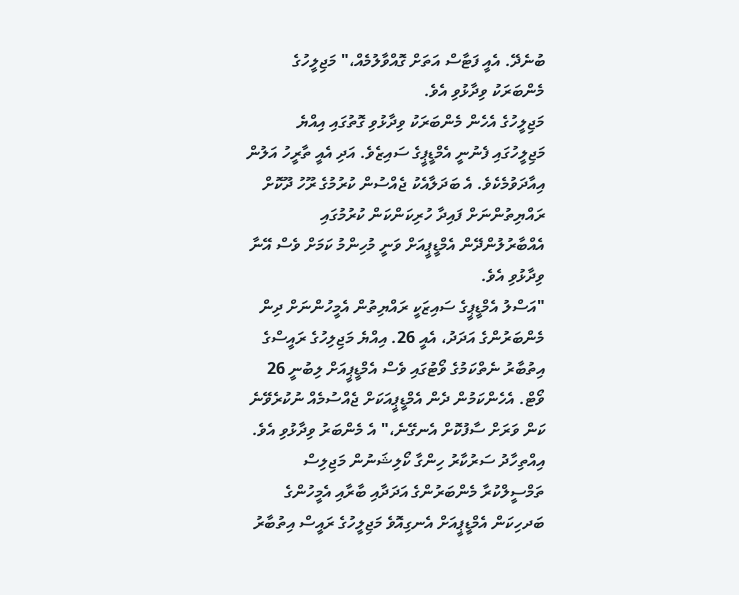ބުނެދޭ. އެއީ ފަޓާސް އަތަށް ގޮއްވާލުމެއް،" މަޖިލީހުގެ މެންބަރަކު ވިދާޅުވި އެވެ.
މަޖިލީހުގެ އެހެން މެންބަރަކު ވިދާޅުވި ގޮތުގައި އިއްޔެ މަޖިލީހުގައި ފެނުނީ އެމްޑީޕީގެ ސައިޒެވެ. އަދި އެއީ ތާރީހު އަލުން އިއާދަވުމެކެވެ. އެ ބަދަލާއެކު ޖެއްސުން ކުރުމުގެ ރޫހު ދޫކޮށް ރައްޔިތުންނަށް ފައިދާ ހުރިކަންކަން ކުރުމުގައި އެއްބާރުލުންދޭން އެމްޑީޕީއަށް ވަނީ މުހިންމު ކަމަށް ވެސް އޭނާ ވިދާޅުވި އެވެ.
"އަސްލު އެމްޑީޕީގެ ސައިޒަކީ ރައްޔިތުން އެމީހުންނަށް ދިން މެންބަރުންގެ އަދަދު، އެއީ 26. އިއްޔެ މަޖިލިހުގެ ރައީސްގެ އިތުބާރު ނެތްކަމުގެ ވޯޓުގައި ވެސް އެމްޑީޕީއަށް ލިބުނީ 26 ވޯޓް. އެހެންކަމުން ދެން އެމްޑީޕީއަކަށް ޖެއްސުމެއް ނުކުރެވޭނެ ކަން ވަރަށް ސާފުކޮށް އެނގޭނެ،" އެ މެންބަރު ވިދާޅުވި އެވެ.
އިއްތިހާދު ސަރުކާރު ހިންގާ ކޯލިޝަނުން މަޖިލިސް ތަމްސީލްކުރާ މެންބަރުންގެ އަދަދާއި ބާރާއި އެމީހުންގެ ބަދހިކަން އެމްޑީޕީއަށް އެނގިއޮވެ މަޖިލީހުގެ ރައީސް އިތުބާރު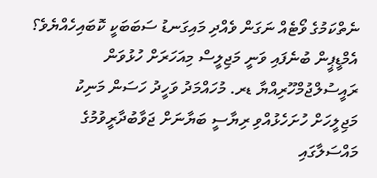ނެތްކަމުގެ ވޯޓެއް ނަގަން ވެއްދި މައިގަނޑު ސަބަބަކީ ކޮބައިހެއްޔެވެ؟
އެމްޑީޕީން ބުނެފައި ވަނީ މަޖިލީސް މިއަހަރަށް ހުޅުވަން ރައީސުލްޖުމްހޫރިއްޔާ ޑރ. މުހައްމަދު ވަހީދު ހަސަން މަނިކު މަޖިލީހަށް ހުށަހެޅުއްވި ރިޔާސީ ބަޔާނަށް ޖަވާބުދާރީވުމުގެ މައްސަލާގައި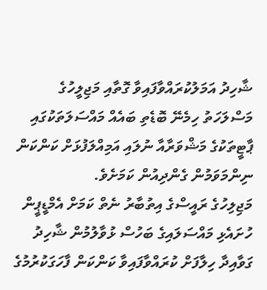ޝާހިދު އަމަލުކުރައްވާފައިވާ ގޮތާއި މަޖިލީހުގެ މަސްލަހަތު ހިމެނޭ ބޮޑެތި ބައެއް މައްސަލަތަކުގައި ޕާޓީތަކުގެ މަޝްވަރާއާ ނުލައި އަމިއްލަފުޅަށް ކަންކަން ނިންމަވަމުން ގެންދިއުން ކަމަށެވެ.
މަޖިލިހުގެ ރައީސްގެ އިތުބާރު ނެތް ކަމަށް އެމްޑީޕީން ހުށައެޅި މައްސަލައިގެ ބަހުސް ޅުވާލުމުން ޝާހިދު ގަވާއިދާ ހިލާފަށް ކުރައްވާފައިވާ ކަންކަން ފާހަގަކުރުމުގެ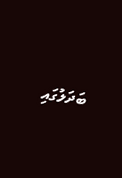ބަދަލުގައި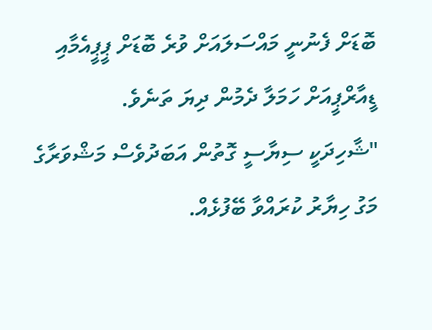ބޮޑަށް ފެނުނީ މައްސަލައަށް ވުރެ ބޮޑަށް ޕީޕީއެމާއި ޑީއާރްޕީއަށް ހަމަލާ ދެމުން ދިޔަ ތަނެވެ.
"ޝާހިދަކީ ސިޔާސީ ގޮތުން އަބަދުވެސް މަޝްވަރާގެ މަގު ހިޔާރު ކުރައްވާ ބޭފުޅެއް.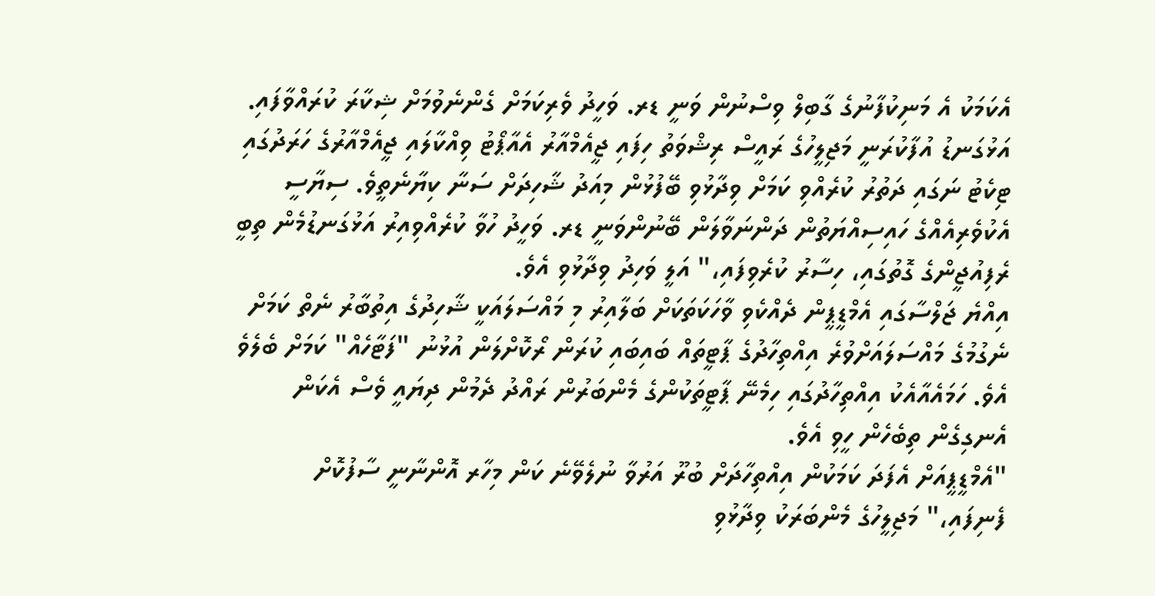އެކަމަކު އެ މަނިކުފާނުގެ ގާބިލް ވިސްނުން ވަނީ ޑރ. ވަހީދު ވެރިކަމަށް ގެންނެވުމަށް ޝިކާރަ ކުރައްވާފައި. އަޅުގަނޑު އުފާކުރަނީ މަޖިލީހުގެ ރައީސް ރިޝްވަތު ހިފައި ޖީއެމްއާރު އެއާޕޯޓު ވިއްކާލައި ޖީއެމްއާރުގެ ހަރަދުގައި ޓިކެޓު ނަގައި ދަތުރު ކުރެއްވި ކަމަށް ވިދާޅުވި ބޭފުޅުން މިއަދު ޝާހިދަށް ސަނާ ކިޔާނެތީވެ. ސިޔާސީ އެކުވެރިއެއްގެ ހައިސިއްޔަތުން ދަންނަވާލަން ބޭނުންވަނީ ޑރ. ވަހީދު ހުވާ ކުރެއްވިއިރު އަޅުގަނޑުމެން ތިބީ ރެފިއުޖީންގެ ގޮތުގައި، ހިސާރު ކުރެވިފައި،" އަލީ ވަހިދު ވިދާޅުވި އެވެ.
އިއްޔެ ޖަލްސާގައި އެމްޑީޕީން ދެއްކެވި ވާހަކަތަކަށް ބަލާއިރު މި މައްސަލައަކީ ޝާހިދުގެ އިތުބާރު ނެތް ކަމަށް ނެގުމުގެ މައްސަލައަށްވުރެ އިއްތިހާދުގެ ޕާޓީތައް ބައިބައި ކުރަން ރޯކޮށްލަން އުޅުނު "ފަޓާހެއް" ކަމަށް ބެލެވެ އެވެ. ހަމައެއާއެކު އިއްތިހާދުގައި ހިމެނޭ ޕާޓީތަކުންގެ މެންބަރުން ރައްދު ދެމުން ދިޔައީ ވެސް އެކަން އެނގިގެން ތިބެހެން ހީވި އެވެ.
"އެމްޑީޕީއަށް އެފަދަ ކަމަކުން އިއްތިހާދަށް ބުރޫ އަރުވާ ނުލެވޭނެ ކަން މިހާރ އޮންނާނީ ސާފުކޮށް ފެނިފައި،" މަޖިލީހުގެ މެންބަރަކު ވިދާޅުވި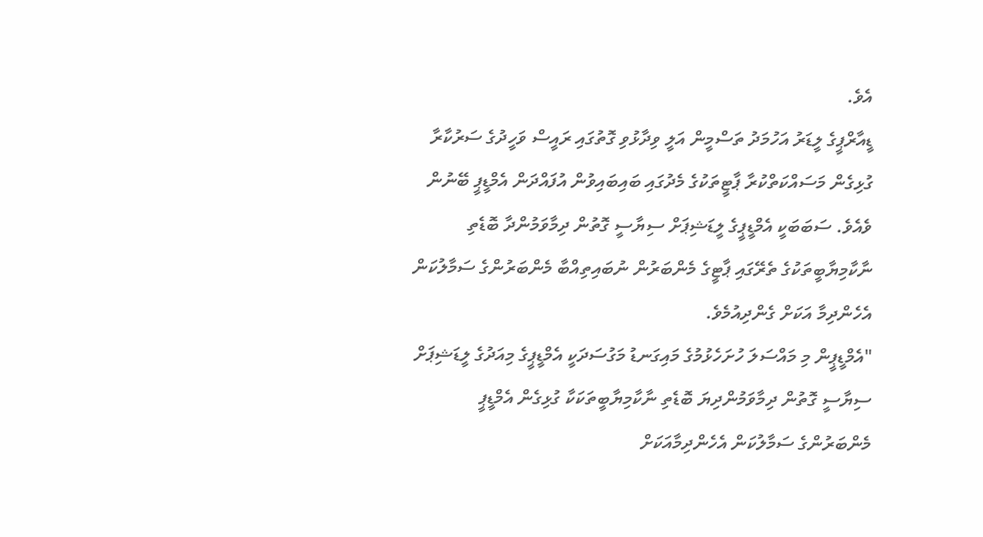އެވެ.
ޑީއާރްޕީގެ ލީޑަރު އަހުމަދު ތަސްމީން އަލީ ވިދާޅުވި ގޮތުގައި ރައީސް ވަހީދުގެ ސަރުކާރާ ގުޅިގެން މަސައްކަތްކުރާ ޕާޓީތަކުގެ މެދުގައި ބައިބައިވުން އުފައްދަން އެމްޑީޕީ ބޭނުން ވެއެވެ. ސަބަބަކީ އެމްޑީޕީގެ ލީޑަޝިޕަށް ސިޔާސީ ގޮތުން ދިމާވަމުންދާ ބޮޑެތި ނާކާމިޔާބީތަކުގެ ތެރޭގައި ޕާޓީގެ މެންބަރުން ނުބައިތިއްބާ މެންބަރުންގެ ސަމާލުކަން އެހެންދިމާ އަކަށް ގެންދިއުމެވެ.
"އެމްޑީޕީން މި މައްސަލަ ހުށަހެޅުމުގެ މައިގަނޑު މަގުސަދަކީ އެމްޑީޕީގެ މިއަދުގެ ލީޑަޝިޕަށް ސިޔާސީ ގޮތުން ދިމާވަމުންދިޔަ ބޮޑެތި ނާކާމިޔާބީތަކަކާ ގުޅިގެން އެމްޑީޕީ މެންބަރުންގެ ސަމާލުކަން އެހެންދިމާއަކަށް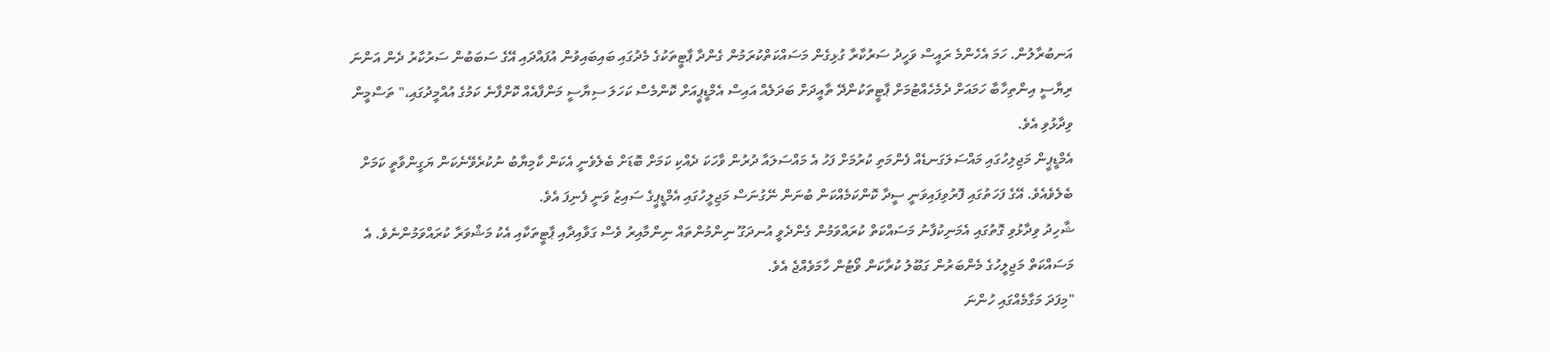އަނބުރާލުން. ހަމަ އެހެންމެ ރައީސް ވަހީދު ސަރުކާރާ ގުޅިގެން މަސައްކަތްކުރަމުން ގެންދާ ޕާޓީތަކުގެ މެދުގައި ބައިބައިވުން އުފައްދައި އޭގެ ސަބަބުން ސަރުކާރު ދެން އަންނަ ރިޔާސީ އިންތިހާބާ ހަމައަށް ދެމެހެއްޓުމަށް ޕާޓީތަކުންދޭ ތާއީދަށް ބަދަލެއް އައިސް އެމްޑީޕީއަށް ކޮންމެސް ކަހަލަ ސިޔާސީ މަންފާއެއް ކޮށްފާނެ ކަމުގެ އުއްމީދުގައި،" ތަސްމީން ވިދާޅުވި އެވެ.
އެމްޑީޕީން މަޖިލިހުގައި މައްސަލަގަނޑެއް ފެންމަތި ކުރުމަށް ފަހު އެ މައްސަލައާ ދުރުން ވާހަކަ ދެއްކި ކަމަށް ބޮޑަށް ބެލެވެނީ އެކަން ކާމިޔާބު ނުކުރެވޭނެކަން ޔަގީންވާތީ ކަމަށް ބެލެވެއެވެ. އޭގެ ފަހަތުގައި ފޮރުވިފައިވަނީ ސީދާ ކޮންކަމެއްކަން ބުނަން ނޭގުނަސް މަޖިލީހުގައި އެމްޑީޕީގެ ސައިޒު ވަނީ ފެނިފަ އެވެ.
ޝާހިދު ވިދާޅުވި ގޮތުގައި އެމަނިކުފާނު މަސައްކަތް ކުރައްވަމުން ގެންދެވީ އުނދަގޫ ނިންމުންތައް ނިންމާއިރު ވެސް ގަވާއިދާއި ޕާޓީތަކާއި އެކު މަޝްވަރާ ކުރައްވަމުންނެވެ. އެ މަސައްކަތް މަޖިލީހުގެ މެންބަރުން ގަބޫލު ކުރާކަން ވޯޓުން ހާމަވެއްޖެ އެވެ.
"މިފަދަ މަގާމެއްގައި ހުންނަ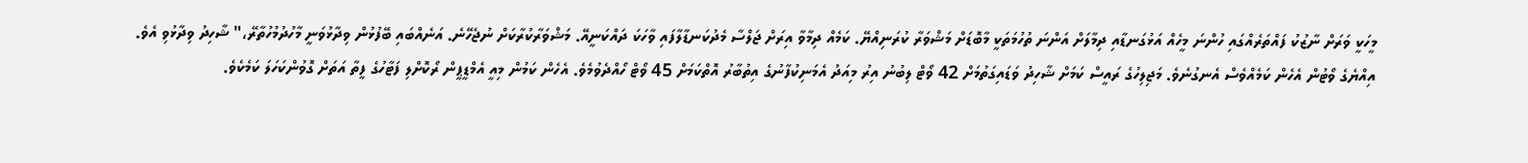މީހަކީ ވަރަށް ނާޒުކު ފައްތަރެއްގައި ހުންނަ މީހެއް އަޅުގަނޑާއި ދިމާލަށް އަންނަ ތުހުމަތަކީ މާބޮޑަށް މަޝްވަރާ ކުރަނިއްޔޭ. ކަމެއް ދިމާވާ އިރަށް ޖަލްސާ މެދުކަނޑާލާފައި ވާހަކަ ދައްކަނީއޭ. މަޝްވަރާކުރާކަށް ނުޖެހޭނެ. އަނެއްބައި ބޭފުޅުން ވިދާޅުވަނީ މާހުދުމުހުތާރޭ،" ޝާހިދު ވިދާޅުވި އެވެ.
އިއްޔެގެ ވޯޓުން އެހެން ކަމެއްވެސް އެނގުނެވެ. މަޖިލިހުގެ ރައީސް ކަމަށް ޝާހިދު ވަޑައިގަތުމަށް 42 ވޯޓް ލިބުނު އިރު މިއަދު އެމަނިކުފާނުގެ އިތުބާރު އޮތްކަމަށް 45 ވޯޓް ހޯއްދެވުމެވެ. އެހެން ކަމުން މިއީ އެމްޑީޕީން ރޯކޮށްލި ފަޓާހުގެ ފީތާ އަތަށް ގޮވުންކަހަލަ ކަމެކެވެ.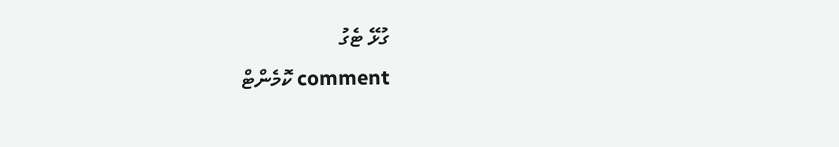ގުޅޭ ޓެގު
comment ކޮމެންޓް